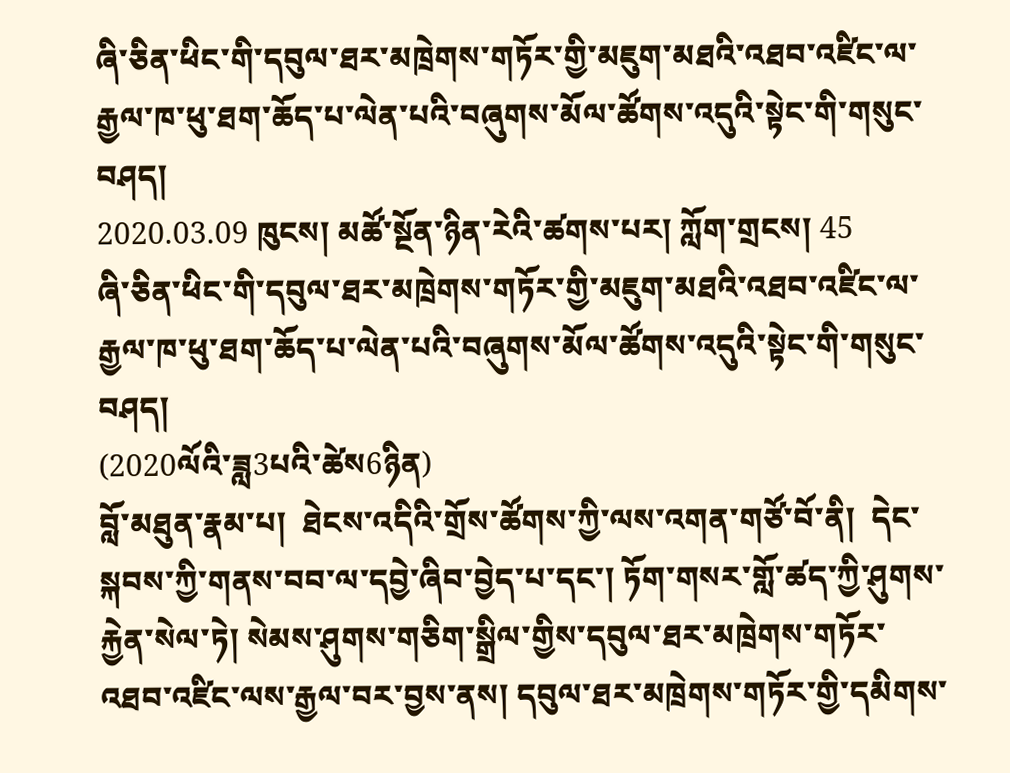ཞི་ཅིན་ཕིང་གི་དབུལ་ཐར་མཁྲེགས་གཏོར་གྱི་མཇུག་མཐའི་འཐབ་འཛིང་ལ་རྒྱལ་ཁ་ཕུ་ཐག་ཆོད་པ་ལེན་པའི་བཞུགས་མོལ་ཚོགས་འདུའི་སྟེང་གི་གསུང་བཤད།
2020.03.09 ཁུངས། མཚོ་སྔོན་ཉིན་རེའི་ཚགས་པར། ཀློག་གྲངས། 45
ཞི་ཅིན་ཕིང་གི་དབུལ་ཐར་མཁྲེགས་གཏོར་གྱི་མཇུག་མཐའི་འཐབ་འཛིང་ལ་རྒྱལ་ཁ་ཕུ་ཐག་ཆོད་པ་ལེན་པའི་བཞུགས་མོལ་ཚོགས་འདུའི་སྟེང་གི་གསུང་བཤད།
(2020ལོའི་ཟླ3པའི་ཚེས6ཉིན)
བློ་མཐུན་རྣམ་པ།  ཐེངས་འདིའི་གྲོས་ཚོགས་ཀྱི་ལས་འགན་གཙོ་བོ་ནི།  དེང་སྐབས་ཀྱི་གནས་བབ་ལ་དབྱེ་ཞིབ་བྱེད་པ་དང་། ཏོག་གསར་གློ་ཚད་ཀྱི་ཤུགས་རྐྱེན་སེལ་ཏེ། སེམས་ཤུགས་གཅིག་སྒྲིལ་གྱིས་དབུལ་ཐར་མཁྲེགས་གཏོར་འཐབ་འཛིང་ལས་རྒྱལ་བར་བྱས་ནས། དབུལ་ཐར་མཁྲེགས་གཏོར་གྱི་དམིགས་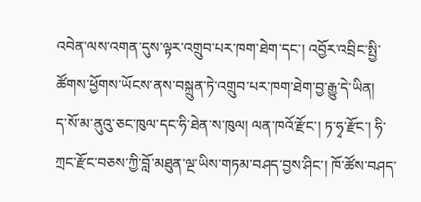འབེན་ལས་འགན་དུས་ལྟར་འགྲུབ་པར་ཁག་ཐེག་དང་། འབྱོར་འབྲིང་སྤྱི་ཚོགས་ཕྱོགས་ཡོངས་ནས་བསྐྲུན་ཏེ་འགྲུབ་པར་ཁག་ཐེག་བྱ་རྒྱུ་དེ་ཡིན།
ད་སོ་མ་ནུའུ་ཅང་ཁུལ་དང་ཧི་ཐེན་ས་ཁུལ། ལན་ཁའོ་རྫོང་། ཏ་ཧྭ་རྫོང་། ཧི་ཀྲང་རྫོང་བཅས་ཀྱི་བློ་མཐུན་ལྔ་ཡིས་གཏམ་བཤད་བྱས་ཤིང་། ཁོ་ཚོས་བཤད་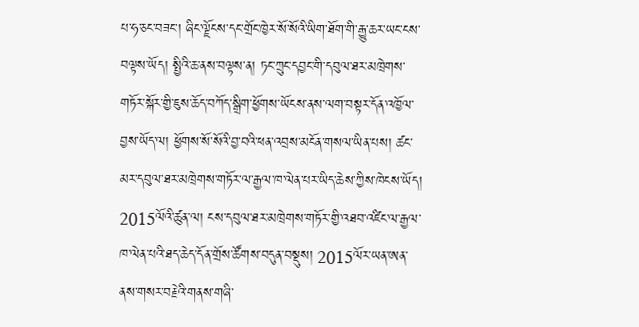པ་ཧ་ཅང་བཟང་། ཞིང་ལྗོངས་དང་གྲོང་ཁྱེར་སོ་སོའི་ཡིག་ཐོག་གི་རྒྱུ་ཆར་ཡང་ངས་བལྟས་ཡོད། སྤྱིའི་ཆ་ནས་བལྟས་ན། ཏང་ཀྲུང་དབྱང་གི་དབུལ་ཐར་མཁྲེགས་གཏོར་སྐོར་གྱི་ཇུས་ཆོད་བཀོད་སྒྲིག་ཕྱོགས་ཡོངས་ནས་ལག་བསྟར་དོན་འཁྱོལ་བྱས་ཡོད་ལ། ཕྱོགས་སོ་སོའི་བྱ་བའི་ཕན་འབྲས་མངོན་གསལ་ཡིན་པས། ཚང་མར་དབུལ་ཐར་མཁྲེགས་གཏོར་ལ་རྒྱལ་ཁ་ལེན་པར་ཡིད་ཆེས་ཀྱིས་ཁེངས་ཡོད།
2015ལོའི་ཚུན་ལ། ངས་དབུལ་ཐར་མཁྲེགས་གཏོར་གྱི་འཐབ་འཛིང་ལ་རྒྱལ་ཁ་ལེན་པའི་ཐད་ཆེད་དོན་གྲོས་ཚོགས་བདུན་བསྡུས། 2015ལོར་ཡན་ཨན་ནས་གསར་བརྗེའི་གནས་གཞི་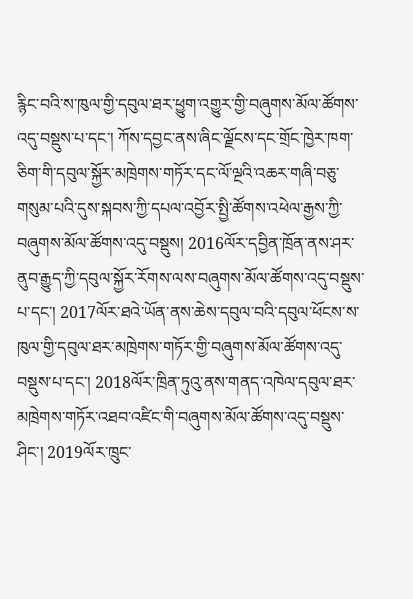རྙིང་བའི་ས་ཁུལ་གྱི་དབུལ་ཐར་ཕྱུག་འགྱུར་གྱི་བཞུགས་མོལ་ཚོགས་འདུ་བསྡུས་པ་དང་། ཀོས་དབྱང་ནས་ཞིང་ལྗོངས་དང་གྲོང་ཁྱེར་ཁག་ཅིག་གི་དབུལ་སྐྱོར་མཁྲེགས་གཏོར་དང་ལོ་ལྔའི་འཆར་གཞི་བཅུ་གསུམ་པའི་དུས་སྐབས་ཀྱི་དཔལ་འབྱོར་སྤྱི་ཚོགས་འཕེལ་རྒྱས་ཀྱི་བཞུགས་མོལ་ཚོགས་འདུ་བསྡུས། 2016ལོར་དབྱིན་ཁྲོན་ནས་ཤར་ནུབ་རྒྱུད་ཀྱི་དབུལ་སྐྱོར་རོགས་ལས་བཞུགས་མོལ་ཚོགས་འདུ་བསྡུས་པ་དང་། 2017ལོར་ཐའེ་ཡོན་ནས་ཆེས་དབུལ་བའི་དབུལ་ཕོངས་ས་ཁུལ་གྱི་དབུལ་ཐར་མཁྲེགས་གཏོར་གྱི་བཞུགས་མོལ་ཚོགས་འདུ་བསྡུས་པ་དང་། 2018ལོར་ཁྲིན་ཏུའུ་ནས་གནད་འཁེལ་དབུལ་ཐར་མཁྲེགས་གཏོར་འཐབ་འཛིང་གི་བཞུགས་མོལ་ཚོགས་འདུ་བསྡུས་ཤིང་། 2019ལོར་ཁྲུང་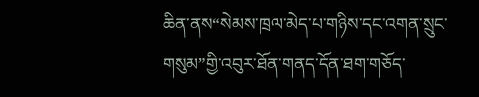ཆིན་ནས“སེམས་ཁྲལ་མེད་པ་གཉིས་དང་འགན་སྲུང་གསུམ”གྱི་འབུར་ཐོན་གནད་དོན་ཐག་གཅོད་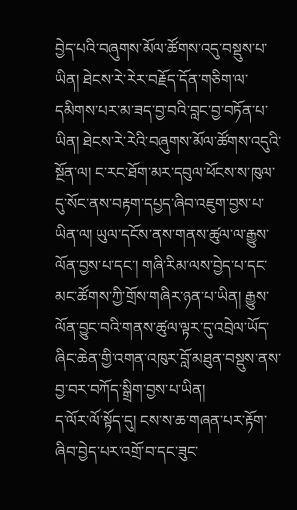བྱེད་པའི་བཞུགས་མོལ་ཚོགས་འདུ་བསྡུས་པ་ཡིན། ཐེངས་རེ་རེར་བརྗོད་དོན་གཅིག་ལ་དམིགས་པར་མ་ཟད་བྱ་བའི་བླང་བྱ་བཏོན་པ་ཡིན། ཐེངས་རེ་རེའི་བཞུགས་མོལ་ཚོགས་འདུའི་སྔོན་ལ། ང་རང་ཐོག་མར་དབུལ་ཕོངས་ས་ཁུལ་དུ་སོང་ནས་བརྟག་དཔྱད་ཞིབ་འཇུག་བྱས་པ་ཡིན་ལ། ཡུལ་དངོས་ནས་གནས་ཚུལ་ལ་རྒྱུས་ལོན་བྱས་པ་དང་། གཞི་རིམ་ལས་བྱེད་པ་དང་མང་ཚོགས་ཀྱི་གྲོས་གཞིར་ཉན་པ་ཡིན། རྒྱུས་ལོན་བྱུང་བའི་གནས་ཚུལ་ལྟར་དུ་འབྲེལ་ཡོད་ཞིང་ཆེན་གྱི་འགན་འཁུར་བློ་མཐུན་བསྡུས་ནས་བྱ་བར་བཀོད་སྒྲིག་བྱས་པ་ཡིན།
ད་ལོར་ལོ་སྟོད་དུ། ངས་ས་ཆ་གཞན་པར་རྟོག་ཞིབ་བྱེད་པར་འགྲོ་བ་དང་ཟུང་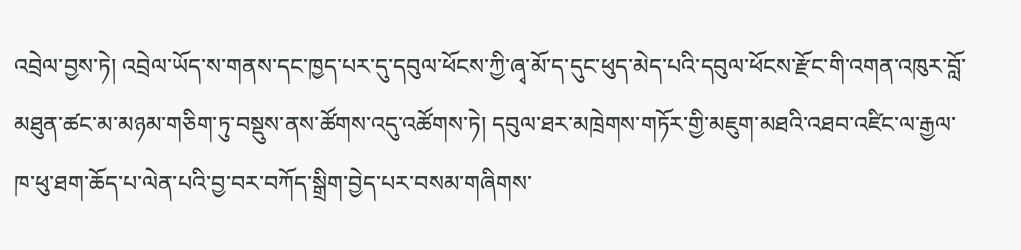འབྲེལ་བྱས་ཏེ། འབྲེལ་ཡོད་ས་གནས་དང་ཁྱད་པར་དུ་དབུལ་ཕོངས་ཀྱི་ཞྭ་མོ་ད་དུང་ཕུད་མེད་པའི་དབུལ་ཕོངས་རྫོང་གི་འགན་འཁུར་བློ་མཐུན་ཚང་མ་མཉམ་གཅིག་ཏུ་བསྡུས་ནས་ཚོགས་འདུ་འཚོགས་ཏེ། དབུལ་ཐར་མཁྲེགས་གཏོར་གྱི་མཇུག་མཐའི་འཐབ་འཛིང་ལ་རྒྱལ་ཁ་ཕུ་ཐག་ཆོད་པ་ལེན་པའི་བྱ་བར་བཀོད་སྒྲིག་བྱེད་པར་བསམ་གཞིགས་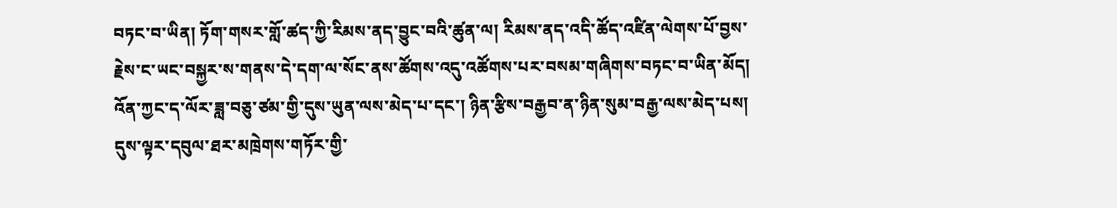བཏང་བ་ཡིན། ཏོག་གསར་གློ་ཚད་ཀྱི་རིམས་ནད་བྱུང་བའི་ཚུན་ལ། རིམས་ནད་འདི་ཚོད་འཛིན་ལེགས་པོ་བྱས་རྗེས་ང་ཡང་བསྐྱར་ས་གནས་དེ་དག་ལ་སོང་ནས་ཚོགས་འདུ་འཚོགས་པར་བསམ་གཞིགས་བཏང་བ་ཡིན་མོད། འོན་ཀྱང་ད་ལོར་ཟླ་བཅུ་ཙམ་གྱི་དུས་ཡུན་ལས་མེད་པ་དང་། ཉིན་རྩིས་བརྒྱབ་ན་ཉིན་སུམ་བརྒྱ་ལས་མེད་པས། དུས་ལྟར་དབུལ་ཐར་མཁྲེགས་གཏོར་གྱི་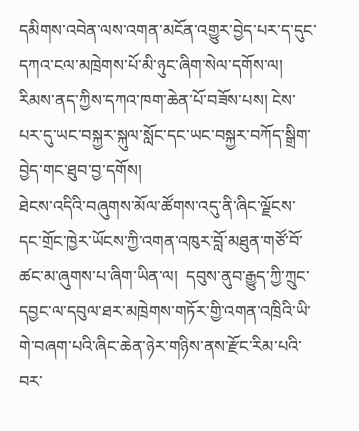དམིགས་འབེན་ལས་འགན་མངོན་འགྱུར་བྱེད་པར་ད་དུང་དཀའ་ངལ་མཁྲེགས་པོ་མི་ཉུང་ཞིག་སེལ་དགོས་ལ། རིམས་ནད་ཀྱིས་དཀའ་ཁག་ཆེན་པོ་བཟོས་པས། ངེས་པར་དུ་ཡང་བསྐྱར་སྐུལ་སློང་དང་ཡང་བསྐྱར་བཀོད་སྒྲིག་བྱེད་གང་ཐུབ་བྱ་དགོས།
ཐེངས་འདིའི་བཞུགས་མོལ་ཚོགས་འདུ་ནི་ཞིང་ལྗོངས་དང་གྲོང་ཁྱེར་ཡོངས་ཀྱི་འགན་འཁུར་བློ་མཐུན་གཙོ་བོ་ཚང་མ་ཞུགས་པ་ཞིག་ཡིན་ལ།  དབུས་ནུབ་རྒྱུད་ཀྱི་ཀྲུང་དབྱང་ལ་དབུལ་ཐར་མཁྲེགས་གཏོར་གྱི་འགན་འཁྲིའི་ཡི་གེ་བཞག་པའི་ཞིང་ཆེན་ཉེར་གཉིས་ནས་རྫོང་རིམ་པའི་བར་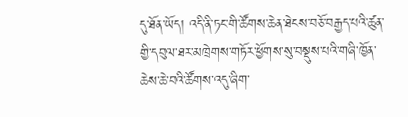དུ་ཐོན་ཡོད། འདི་ནི་ཏང་གི་ཚོགས་ཆེན་ཐེངས་བཅོ་བརྒྱད་པའི་ཚུན་གྱི་དབུལ་ཐར་མཁྲེགས་གཏོར་ཕྱོགས་སུ་བསྡུས་པའི་གཞི་ཁྱོན་ཆེས་ཆེ་བའི་ཚོགས་འདུ་ཞིག་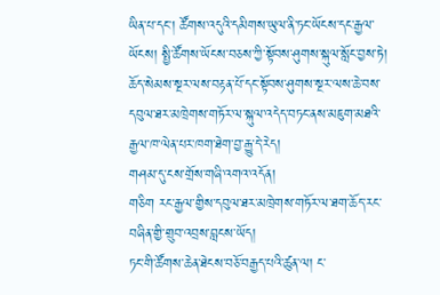ཡིན་པ་དང་། ཚོགས་འདུའི་དམིགས་ཡུལ་ནི་ཏང་ཡོངས་དང་རྒྱལ་ཡོངས། སྤྱི་ཚོགས་ཡོངས་བཅས་ཀྱི་སྟོབས་ཤུགས་སྐུལ་སློང་བྱས་ཏེ། ཆོད་སེམས་སྔར་ལས་བརྟན་པོ་དང་སྟོབས་ཤུགས་སྔར་ལས་ཆེ་བས་དབུལ་ཐར་མཁྲེགས་གཏོར་ལ་སྐུལ་འདེད་བཏང་ནས་མཇུག་མཐའི་རྒྱལ་ཁ་ལེན་པར་ཁག་ཐེག་བྱ་རྒྱུ་དེ་རེད།
གཤམ་དུ་ངས་གྲོས་གཞི་འགའ་འདོན།
གཅིག རང་རྒྱལ་གྱིས་དབུལ་ཐར་མཁྲེགས་གཏོར་ལ་ཐག་ཆོད་རང་བཞིན་གྱི་གྲུབ་འབྲས་བླངས་ཡོད།
ཏང་གི་ཚོགས་ཆེན་ཐེངས་བཅོ་བརྒྱད་པའི་ཚུན་ལ། ང་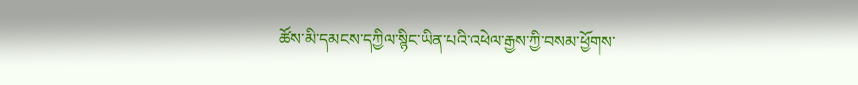ཚོས་མི་དམངས་དཀྱིལ་སྙིང་ཡིན་པའི་འཕེལ་རྒྱས་ཀྱི་བསམ་ཕྱོགས་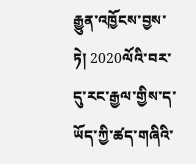རྒྱུན་འཁྱོངས་བྱས་ཏེ། 2020ལོའི་བར་དུ་རང་རྒྱལ་གྱིས་ད་ཡོད་ཀྱི་ཚད་གཞིའི་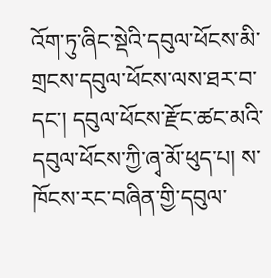འོག་ཏུ་ཞིང་སྡེའི་དབུལ་ཕོངས་མི་གྲངས་དབུལ་ཕོངས་ལས་ཐར་བ་དང་། དབུལ་ཕོངས་རྫོང་ཚང་མའི་དབུལ་ཕོངས་ཀྱི་ཞྭ་མོ་ཕུད་པ། ས་ཁོངས་རང་བཞིན་གྱི་དབུལ་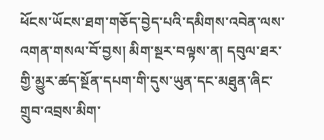ཕོངས་ཡོངས་ཐག་གཅོད་བྱེད་པའི་དམིགས་འབེན་ལས་འགན་གསལ་བོ་བྱས། མིག་སྔར་བལྟས་ན། དབུལ་ཐར་གྱི་མྱུར་ཚད་སྔོན་དཔག་གི་དུས་ཡུན་དང་མཐུན་ཞིང་གྲུབ་འབྲས་མིག་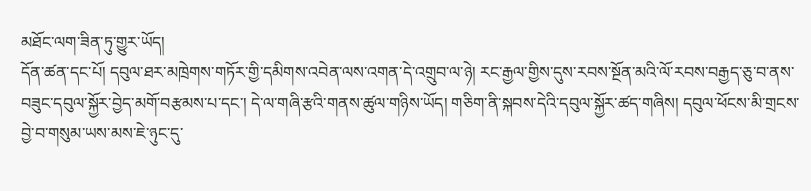མཐོང་ལག་ཟིན་ཏུ་གྱུར་ཡོད།
དོན་ཚན་དང་པོ། དབུལ་ཐར་མཁྲེགས་གཏོར་གྱི་དམིགས་འབེན་ལས་འགན་དེ་འགྲུབ་ལ་ཉེ། རང་རྒྱལ་གྱིས་དུས་རབས་སྔོན་མའི་ལོ་རབས་བརྒྱད་ཅུ་བ་ནས་བཟུང་དབུལ་སྐྱོར་བྱེད་མགོ་བརྩམས་པ་དང་། དེ་ལ་གཞི་རྩའི་གནས་ཚུལ་གཉིས་ཡོད། གཅིག་ནི་སྐབས་དེའི་དབུལ་སྐྱོར་ཚད་གཞིས། དབུལ་ཕོངས་མི་གྲངས་བྱེ་བ་གསུམ་ཡས་མས་ཇེ་ཉུང་དུ་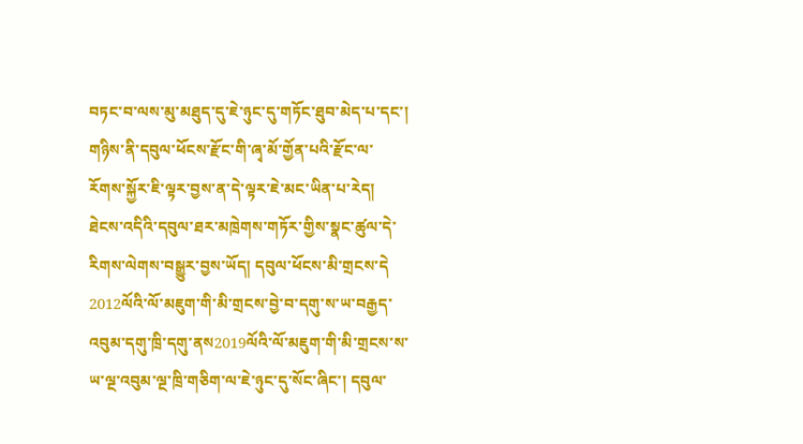བཏང་བ་ལས་མུ་མཐུད་དུ་ཇེ་ཉུང་དུ་གཏོང་ཐུབ་མེད་པ་དང་།  གཉིས་ནི་དབུལ་ཕོངས་རྫོང་གི་ཞྭ་མོ་གྱོན་པའི་རྫོང་ལ་རོགས་སྐྱོར་ཇི་ལྟར་བྱས་ན་དེ་ལྟར་ཇེ་མང་ཡིན་པ་རེད། ཐེངས་འདིའི་དབུལ་ཐར་མཁྲེགས་གཏོར་གྱིས་སྣང་ཚུལ་དེ་རིགས་ལེགས་བསྒྱུར་བྱས་ཡོད། དབུལ་ཕོངས་མི་གྲངས་དེ 2012ལོའི་ལོ་མཇུག་གི་མི་གྲངས་བྱེ་བ་དགུ་ས་ཡ་བརྒྱད་འབུམ་དགུ་ཁྲི་དགུ་ནས2019ལོའི་ལོ་མཇུག་གི་མི་གྲངས་ས་ཡ་ལྔ་འབུམ་ལྔ་ཁྲི་གཅིག་ལ་ཇེ་ཉུང་དུ་སོང་ཞིང་། དབུལ་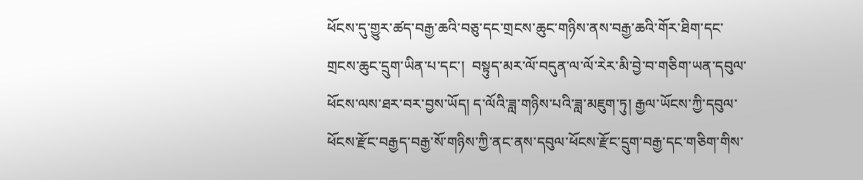ཕོངས་དུ་གྱུར་ཚད་བརྒྱ་ཆའི་བཅུ་དང་གྲངས་ཆུང་གཉིས་ནས་བརྒྱ་ཆའི་གོར་ཐིག་དང་གྲངས་ཆུང་དྲུག་ཡིན་པ་དང་།  བསྟུད་མར་ལོ་བདུན་ལ་ལོ་རེར་མི་བྱེ་བ་གཅིག་ཡན་དབུལ་ཕོངས་ལས་ཐར་བར་བྱས་ཡོད། ད་ལོའི་ཟླ་གཉིས་པའི་ཟླ་མཇུག་ཏུ། རྒྱལ་ཡོངས་ཀྱི་དབུལ་ཕོངས་རྫོང་བརྒྱད་བརྒྱ་སོ་གཉིས་ཀྱི་ནང་ནས་དབུལ་ཕོངས་རྫོང་དྲུག་བརྒྱ་དང་གཅིག་གིས་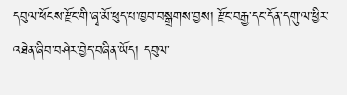དབུལ་ཕོངས་རྫོང་གི་ཞྭ་མོ་ཕུད་པ་ཁྱབ་བསྒྲགས་བྱས། རྫོང་བརྒྱ་དང་དོན་དགུ་ལ་ཕྱིར་འཐེན་ཞིབ་བཤེར་བྱེད་བཞིན་ཡོད། དབུལ་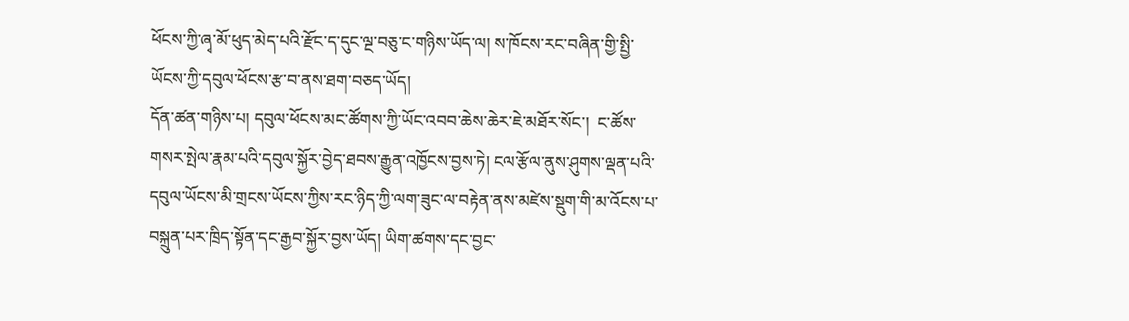ཕོངས་ཀྱི་ཞྭ་མོ་ཕུད་མེད་པའི་རྫོང་ད་དུང་ལྔ་བཅུ་ང་གཉིས་ཡོད་ལ། ས་ཁོངས་རང་བཞིན་གྱི་སྤྱི་ཡོངས་ཀྱི་དབུལ་ཕོངས་རྩ་བ་ནས་ཐག་བཅད་ཡོད།
དོན་ཚན་གཉིས་པ། དབུལ་ཕོངས་མང་ཚོགས་ཀྱི་ཡོང་འབབ་ཆེས་ཆེར་ཇེ་མཐོར་སོང་།  ང་ཚོས་གསར་སྤེལ་རྣམ་པའི་དབུལ་སྐྱོར་བྱེད་ཐབས་རྒྱུན་འཁྱོངས་བྱས་ཏེ། ངལ་རྩོལ་ནུས་ཤུགས་ལྡན་པའི་དབུལ་ཡོངས་མི་གྲངས་ཡོངས་ཀྱིས་རང་ཉིད་ཀྱི་ལག་ཟུང་ལ་བརྟེན་ནས་མཛེས་སྡུག་གི་མ་འོངས་པ་བསྐྲུན་པར་ཁྲིད་སྟོན་དང་རྒྱབ་སྐྱོར་བྱས་ཡོད། ཡིག་ཚགས་དང་བྱང་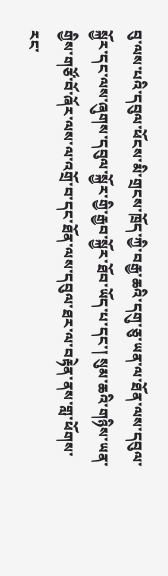བུ་ལས་པའི་དབུལ་ཕོངས་མི་གྲངས་ཁྲོད་ཀྱི་བརྒྱ་ཆའི་དགུ་ཅུ་ཡན་ལ་ཐོན་ལས་དབུལ་སྐྱོར་དང་ལས་ཞུགས་དབུལ་སྐྱོར་གྱི་རྒྱབ་སྐྱོར་ཐོབ་ཡོད་པ་དང་། སུམ་ཆའི་གཉིས་ཡན་གྱིས་གཙོ་བོ་ཞོར་ལས་ལ་འགྲོ་བ་དང་ཐོན་ལས་དབུལ་ཐར་ལ་བརྟེན་ནས་གླ་ཕོགས་རང་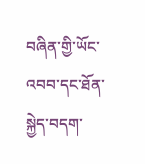བཞིན་གྱི་ཡོང་འབབ་དང་ཐོན་སྐྱེད་བདག་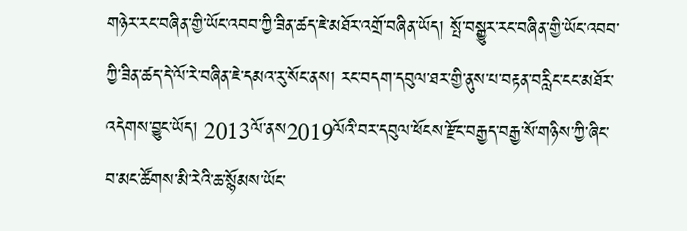གཉེར་རང་བཞིན་གྱི་ཡོང་འབབ་ཀྱི་ཟིན་ཚད་ཇེ་མཐོར་འགྲོ་བཞིན་ཡོད། སྤོ་བསྒྱུར་རང་བཞིན་གྱི་ཡོང་འབབ་ཀྱི་ཟིན་ཚད་དེ་ལོ་རེ་བཞིན་ཇེ་དམའ་རུ་སོང་ནས། རང་བདག་དབུལ་ཐར་གྱི་ནུས་པ་བརྟན་བརླིང་ངང་མཐོར་འདེགས་བྱུང་ཡོད། 2013ལོ་ནས2019ལོའི་བར་དབུལ་ཕོངས་རྫོང་བརྒྱད་བརྒྱ་སོ་གཉིས་ཀྱི་ཞིང་བ་མང་ཚོགས་མི་རེའི་ཆ་སྙོམས་ཡོང་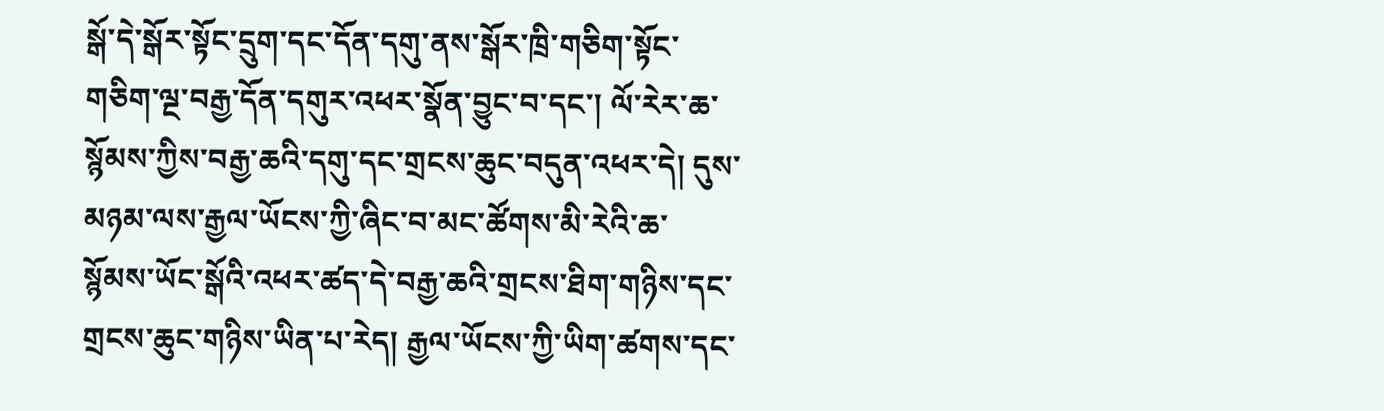སྒོ་དེ་སྒོར་སྟོང་དྲུག་དང་དོན་དགུ་ནས་སྒོར་ཁྲི་གཅིག་སྟོང་གཅིག་ལྔ་བརྒྱ་དོན་དགུར་འཕར་སྣོན་བྱུང་བ་དང་། ལོ་རེར་ཆ་སྙོམས་ཀྱིས་བརྒྱ་ཆའི་དགུ་དང་གྲངས་ཆུང་བདུན་འཕར་དེ། དུས་མཉམ་ལས་རྒྱལ་ཡོངས་ཀྱི་ཞིང་བ་མང་ཚོགས་མི་རེའི་ཆ་སྙོམས་ཡོང་སྒོའི་འཕར་ཚད་དེ་བརྒྱ་ཆའི་གྲངས་ཐིག་གཉིས་དང་གྲངས་ཆུང་གཉིས་ཡིན་པ་རེད། རྒྱལ་ཡོངས་ཀྱི་ཡིག་ཚགས་དང་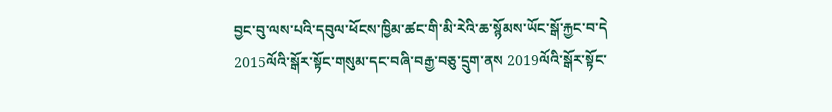བྱང་བུ་ལས་པའི་དབུལ་ཕོངས་ཁྱིམ་ཚང་གི་མི་རེའི་ཆ་སྙོམས་ཡོང་སྒོ་རྐྱང་བ་དེ 2015ལོའི་སྒོར་སྟོང་གསུམ་དང་བཞི་བརྒྱ་བཅུ་དྲུག་ནས 2019ལོའི་སྒོར་སྟོང་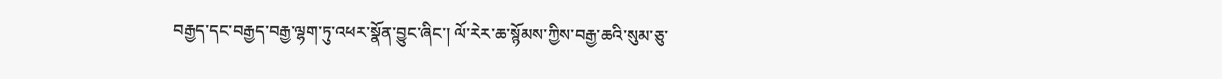བརྒྱད་དང་བརྒྱད་བརྒྱ་ལྷག་ཏུ་འཕར་སྣོན་བྱུང་ཞིང་། ལོ་རེར་ཆ་སྙོམས་ཀྱིས་བརྒྱ་ཆའི་སུམ་ཅུ་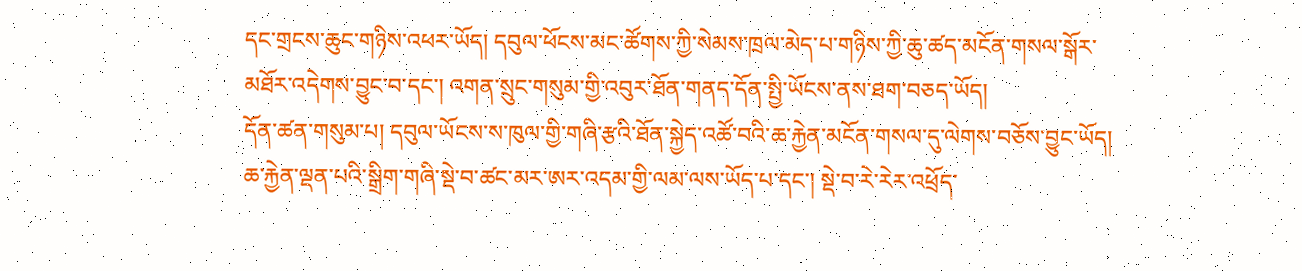དང་གྲངས་ཆུང་གཉིས་འཕར་ཡོད། དབུལ་ཕོངས་མང་ཚོགས་ཀྱི་སེམས་ཁྲལ་མེད་པ་གཉིས་ཀྱི་ཆུ་ཚད་མངོན་གསལ་སྒོར་མཐོར་འདེགས་བྱུང་བ་དང་། འགན་སྲུང་གསུམ་གྱི་འབུར་ཐོན་གནད་དོན་སྤྱི་ཡོངས་ནས་ཐག་བཅད་ཡོད།
དོན་ཚན་གསུམ་པ། དབུལ་ཡོངས་ས་ཁུལ་གྱི་གཞི་རྩའི་ཐོན་སྐྱེད་འཚོ་བའི་ཆ་རྐྱེན་མངོན་གསལ་དུ་ལེགས་བཅོས་བྱུང་ཡོད། ཆ་རྐྱེན་ལྡན་པའི་སྒྲིག་གཞི་སྡེ་བ་ཚང་མར་ཨར་འདམ་གྱི་ལམ་ལས་ཡོད་པ་དང་། སྡེ་བ་རེ་རེར་འཕྲོད་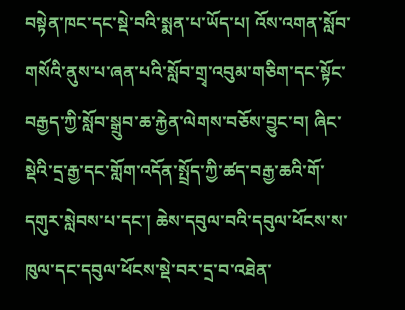བསྟེན་ཁང་དང་སྡེ་བའི་སྨན་པ་ཡོད་པ། འོས་འགན་སློབ་གསོའི་ནུས་པ་ཞན་པའི་སློབ་གྲྭ་འབུམ་གཅིག་དང་སྟོང་བརྒྱད་ཀྱི་སློབ་སྒྲུབ་ཆ་རྐྱེན་ལེགས་བཅོས་བྱུང་བ། ཞིང་སྡེའི་དྲ་རྒྱ་དང་གློག་འདོན་སྤྲོད་ཀྱི་ཚད་བརྒྱ་ཆའི་གོ་དགུར་སླེབས་པ་དང་། ཆེས་དབུལ་བའི་དབུལ་ཕོངས་ས་ཁུལ་དང་དབུལ་ཕོངས་སྡེ་བར་དྲ་བ་འཐེན་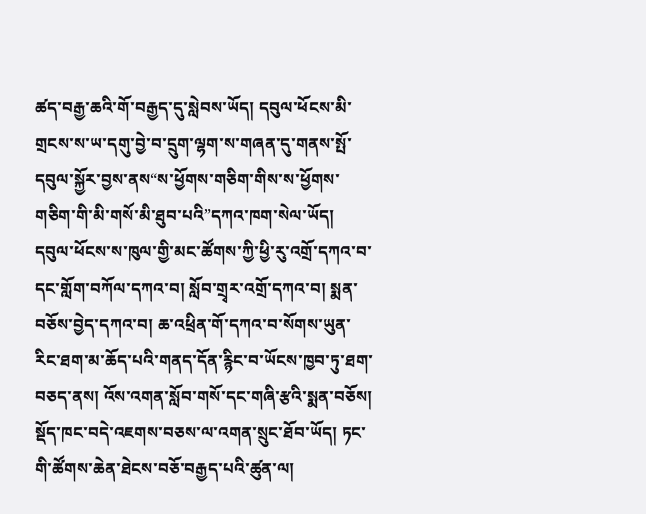ཚད་བརྒྱ་ཆའི་གོ་བརྒྱད་དུ་སླེབས་ཡོད། དབུལ་ཕོངས་མི་གྲངས་ས་ཡ་དགུ་བྱེ་བ་དྲུག་ལྷག་ས་གཞན་དུ་གནས་སྤོ་དབུལ་སྐྱོར་བྱས་ནས“ས་ཕྱོགས་གཅིག་གིས་ས་ཕྱོགས་གཅིག་གི་མི་གསོ་མི་ཐུབ་པའི”དཀའ་ཁག་སེལ་ཡོད། དབུལ་ཕོངས་ས་ཁུལ་གྱི་མང་ཚོགས་ཀྱི་ཕྱི་རུ་འགྲོ་དཀའ་བ་དང་གློག་བཀོལ་དཀའ་བ། སློབ་གྲྭར་འགྲོ་དཀའ་བ། སྨན་བཅོས་བྱེད་དཀའ་བ། ཆ་འཕྲིན་གོ་དཀའ་བ་སོགས་ཡུན་རིང་ཐག་མ་ཆོད་པའི་གནད་དོན་རྙིང་བ་ཡོངས་ཁྱབ་ཏུ་ཐག་བཅད་ནས། འོས་འགན་སློབ་གསོ་དང་གཞི་རྩའི་སྨན་བཅོས། སྡོད་ཁང་བདེ་འཇགས་བཅས་ལ་འགན་སྲུང་ཐོབ་ཡོད། ཏང་གི་ཚོགས་ཆེན་ཐེངས་བཅོ་བརྒྱད་པའི་ཚུན་ལ།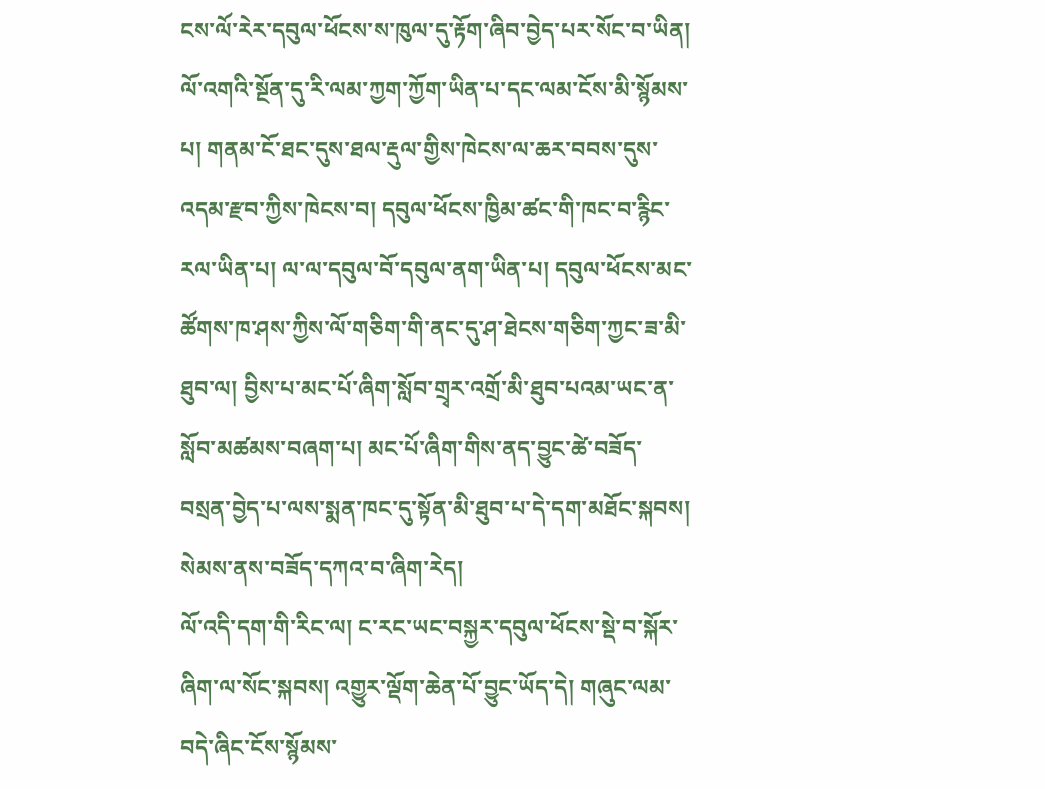ངས་ལོ་རེར་དབུལ་ཕོངས་ས་ཁུལ་དུ་རྟོག་ཞིབ་བྱེད་པར་སོང་བ་ཡིན། ལོ་འགའི་སྔོན་དུ་རི་ལམ་ཀྱག་ཀྱོག་ཡིན་པ་དང་ལམ་ངོས་མི་སྙོམས་པ། གནམ་ངོ་ཐང་དུས་ཐལ་རྡུལ་གྱིས་ཁེངས་ལ་ཆར་བབས་དུས་འདམ་རྫབ་ཀྱིས་ཁེངས་བ། དབུལ་ཕོངས་ཁྱིམ་ཚང་གི་ཁང་བ་རྙིང་རལ་ཡིན་པ། ལ་ལ་དབུལ་བོ་དབུལ་ནག་ཡིན་པ། དབུལ་ཕོངས་མང་ཚོགས་ཁ་ཤས་ཀྱིས་ལོ་གཅིག་གི་ནང་དུ་ཤ་ཐེངས་གཅིག་ཀྱང་ཟ་མི་ཐུབ་ལ། བྱིས་པ་མང་པོ་ཞིག་སློབ་གྲྭར་འགྲོ་མི་ཐུབ་པའམ་ཡང་ན་སློབ་མཚམས་བཞག་པ། མང་པོ་ཞིག་གིས་ནད་བྱུང་ཚེ་བཟོད་བསྲན་བྱེད་པ་ལས་སྨན་ཁང་དུ་སྟོན་མི་ཐུབ་པ་དེ་དག་མཐོང་སྐབས། སེམས་ནས་བཟོད་དཀའ་བ་ཞིག་རེད།
ལོ་འདི་དག་གི་རིང་ལ། ང་རང་ཡང་བསྐྱར་དབུལ་ཕོངས་སྡེ་བ་སྐོར་ཞིག་ལ་སོང་སྐབས། འགྱུར་ལྡོག་ཆེན་པོ་བྱུང་ཡོད་དེ། གཞུང་ལམ་བདེ་ཞིང་ངོས་སྙོམས་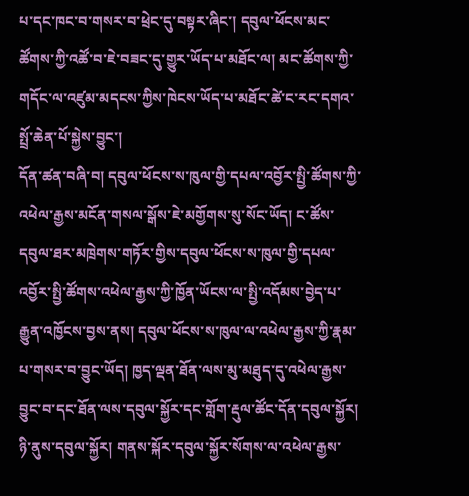པ་དང་ཁང་བ་གསར་བ་ཕྲེང་དུ་བསྟར་ཞིང་། དབུལ་ཕོངས་མང་ཚོགས་ཀྱི་འཚོ་བ་ཇེ་བཟང་དུ་གྱུར་ཡོད་པ་མཐོང་ལ། མང་ཚོགས་ཀྱི་གདོང་ལ་འཛུམ་མདངས་ཀྱིས་ཁེངས་ཡོད་པ་མཐོང་ཚེ་ང་རང་དགའ་སྤྲོ་ཆེན་པོ་སྐྱེས་བྱུང་།
དོན་ཚན་བཞི་བ། དབུལ་ཕོངས་ས་ཁུལ་གྱི་དཔལ་འབྱོར་སྤྱི་ཚོགས་ཀྱི་འཕེལ་རྒྱས་མངོན་གསལ་སྒོས་ཇེ་མགྱོགས་སུ་སོང་ཡོད། ང་ཚོས་དབུལ་ཐར་མཁྲེགས་གཏོར་གྱིས་དབུལ་ཕོངས་ས་ཁུལ་གྱི་དཔལ་འབྱོར་སྤྱི་ཚོགས་འཕེལ་རྒྱས་ཀྱི་ཁྱོན་ཡོངས་ལ་སྤྱི་འདོམས་བྱེད་པ་རྒྱུན་འཁྱོངས་བྱས་ནས། དབུལ་ཕོངས་ས་ཁུལ་ལ་འཕེལ་རྒྱས་ཀྱི་རྣམ་པ་གསར་བ་བྱུང་ཡོད། ཁྱད་ལྡན་ཐོན་ལས་མུ་མཐུད་དུ་འཕེལ་རྒྱས་བྱུང་བ་དང་ཐོན་ལས་དབུལ་སྐྱོར་དང་གློག་རྡུལ་ཚོང་དོན་དབུལ་སྐྱོར། ཉི་ནུས་དབུལ་སྐྱོར། གནས་སྐོར་དབུལ་སྐྱོར་སོགས་ལ་འཕེལ་རྒྱས་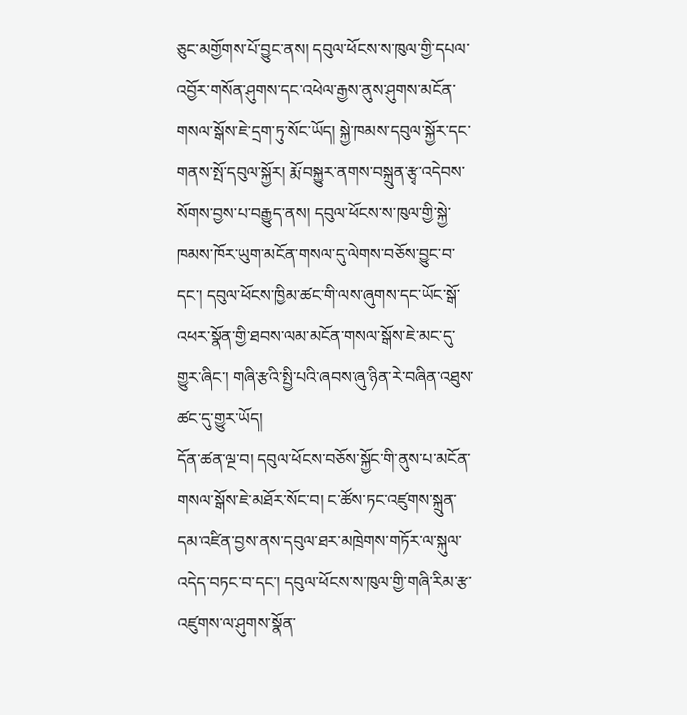ཅུང་མགྱོགས་པོ་བྱུང་ནས། དབུལ་ཕོངས་ས་ཁུལ་གྱི་དཔལ་འབྱོར་གསོན་ཤུགས་དང་འཕེལ་རྒྱས་ནུས་ཤུགས་མངོན་གསལ་སྒོས་ཇེ་དྲག་ཏུ་སོང་ཡོད། སྐྱེ་ཁམས་དབུལ་སྐྱོར་དང་གནས་སྤོ་དབུལ་སྐྱོར། རྨོ་བསྐྱུར་ནགས་བསྐྲུན་རྩྭ་འདེབས་སོགས་བྱས་པ་བརྒྱུད་ནས། དབུལ་ཕོངས་ས་ཁུལ་གྱི་སྐྱེ་ཁམས་ཁོར་ཡུག་མངོན་གསལ་དུ་ལེགས་བཅོས་བྱུང་བ་དང་། དབུལ་ཕོངས་ཁྱིམ་ཚང་གི་ལས་ཞུགས་དང་ཡོང་སྒོ་འཕར་སྣོན་གྱི་ཐབས་ལམ་མངོན་གསལ་སྒོས་ཇེ་མང་དུ་གྱུར་ཞིང་། གཞི་རྩའི་སྤྱི་པའི་ཞབས་ཞུ་ཉིན་རེ་བཞིན་འཐུས་ཚང་དུ་གྱུར་ཡོད།
དོན་ཚན་ལྔ་བ། དབུལ་ཕོངས་བཅོས་སྐྱོང་གི་ནུས་པ་མངོན་གསལ་སྒོས་ཇེ་མཐོར་སོང་བ། ང་ཚོས་ཏང་འཛུགས་སྐྲུན་དམ་འཛིན་བྱས་ནས་དབུལ་ཐར་མཁྲེགས་གཏོར་ལ་སྐུལ་འདེད་བཏང་བ་དང་། དབུལ་ཕོངས་ས་ཁུལ་གྱི་གཞི་རིམ་རྩ་འཛུགས་ལ་ཤུགས་སྣོན་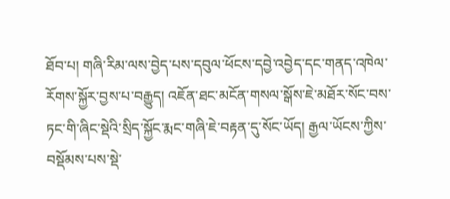ཐོབ་པ། གཞི་རིམ་ལས་བྱེད་པས་དབུལ་ཕོངས་དབྱེ་འབྱེད་དང་གནད་འཁེལ་རོགས་སྐྱོར་བྱས་པ་བརྒྱུད། འཇོན་ཐང་མངོན་གསལ་སྒོས་ཇེ་མཐོར་སོང་བས་ཏང་གི་ཞིང་སྡེའི་སྲིད་སྐྱོང་རྨང་གཞི་ཇེ་བརྟན་དུ་སོང་ཡོད། རྒྱལ་ཡོངས་ཀྱིས་བསྡོམས་པས་སྡེ་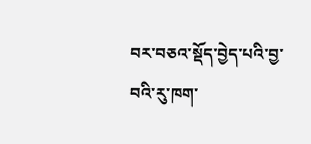བར་བཅའ་སྡོད་བྱེད་པའི་བྱ་བའི་རུ་ཁག་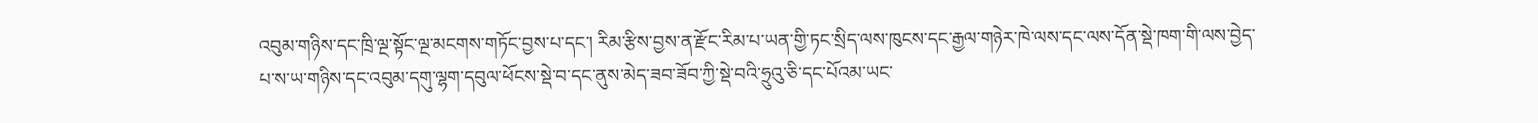འབུམ་གཉིས་དང་ཁྲི་ལྔ་སྟོང་ལྔ་མངགས་གཏོང་བྱས་པ་དང་། རིམ་རྩིས་བྱས་ན་རྫོང་རིམ་པ་ཡན་གྱི་ཏང་སྲིད་ལས་ཁུངས་དང་རྒྱལ་གཉེར་ཁེ་ལས་དང་ལས་དོན་སྡེ་ཁག་གི་ལས་བྱེད་པ་ས་ཡ་གཉིས་དང་འབུམ་དགུ་ལྷག་དབུལ་ཕོངས་སྡེ་བ་དང་ནུས་མེད་ཟབ་ཟོབ་ཀྱི་སྡེ་བའི་ཧྲུའུ་ཅི་དང་པོའམ་ཡང་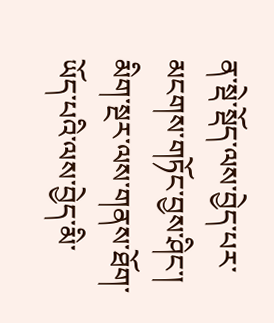ན་སྡེ་སྡོད་ལས་བྱེད་པར་མངགས་གཏོང་བྱས་ཤིང་། མིག་སྔར་ལས་གནས་ཐོག་ཡོད་པའི་ལས་བྱེད་མི་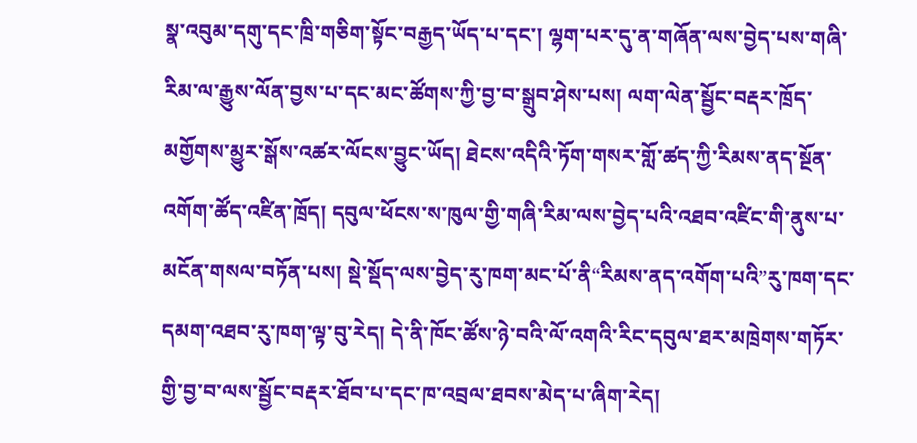སྣ་འབུམ་དགུ་དང་ཁྲི་གཅིག་སྟོང་བརྒྱད་ཡོད་པ་དང་། ལྷག་པར་དུ་ན་གཞོན་ལས་བྱེད་པས་གཞི་རིམ་ལ་རྒྱུས་ལོན་བྱས་པ་དང་མང་ཚོགས་ཀྱི་བྱ་བ་སྒྲུབ་ཤེས་པས། ལག་ལེན་སྦྱོང་བརྡར་ཁྲོད་མགྱོགས་མྱུར་སྒོས་འཚར་ལོངས་བྱུང་ཡོད། ཐེངས་འདིའི་ཏོག་གསར་གློ་ཚད་ཀྱི་རིམས་ནད་སྔོན་འགོག་ཚོད་འཛིན་ཁྲོད། དབུལ་ཕོངས་ས་ཁུལ་གྱི་གཞི་རིམ་ལས་བྱེད་པའི་འཐབ་འཛིང་གི་ནུས་པ་མངོན་གསལ་བཏོན་པས། སྡེ་སྡོད་ལས་བྱེད་རུ་ཁག་མང་པོ་ནི“རིམས་ནད་འགོག་པའི”རུ་ཁག་དང་དམག་འཐབ་རུ་ཁག་ལྟ་བུ་རེད། དེ་ནི་ཁོང་ཚོས་ཉེ་བའི་ལོ་འགའི་རིང་དབུལ་ཐར་མཁྲེགས་གཏོར་གྱི་བྱ་བ་ལས་སྦྱོང་བརྡར་ཐོབ་པ་དང་ཁ་འབྲལ་ཐབས་མེད་པ་ཞིག་རེད།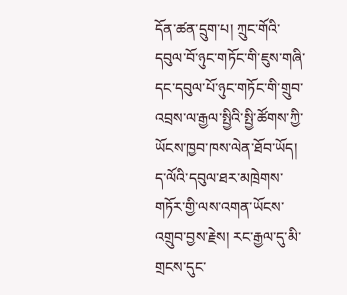དོན་ཚན་དྲུག་པ། ཀྲུང་གོའི་དབུལ་བོ་ཉུང་གཏོང་གི་ཇུས་གཞི་དང་དབུལ་པོ་ཉུང་གཏོང་གི་གྲུབ་འབྲས་ལ་རྒྱལ་སྤྱིའི་སྤྱི་ཚོགས་ཀྱི་ཡོངས་ཁྱབ་ཁས་ལེན་ཐོབ་ཡོད། ད་ལོའི་དབུལ་ཐར་མཁྲེགས་གཏོར་གྱི་ལས་འགན་ཡོངས་འགྲུབ་བྱས་རྗེས། རང་རྒྱལ་དུ་མི་གྲངས་དུང་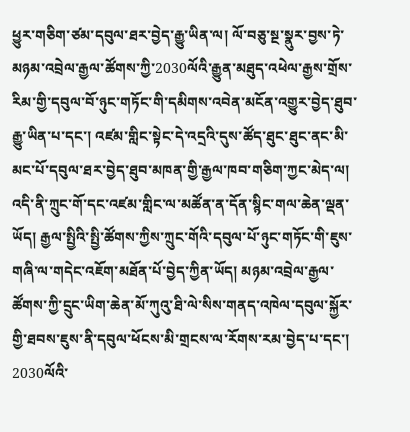ཕྱུར་གཅིག་ཙམ་དབུལ་ཐར་བྱེད་རྒྱུ་ཡིན་ལ། ལོ་བཅུ་སྔ་སྣུར་བྱས་ཏེ་མཉམ་འབྲེལ་རྒྱལ་ཚོགས་ཀྱི་2030ལོའི་རྒྱུན་མཐུད་འཕེལ་རྒྱས་གྲོས་རིམ་གྱི་དབུལ་བོ་ཉུང་གཏོང་གི་དམིགས་འབེན་མངོན་འགྱུར་བྱེད་ཐུབ་རྒྱུ་ཡིན་པ་དང་། འཛམ་གླིང་སྟེང་དེ་འདྲའི་དུས་ཚོད་ཐུང་ཐུང་ནང་མི་མང་པོ་དབུལ་ཐར་བྱེད་ཐུབ་མཁན་གྱི་རྒྱལ་ཁབ་གཅིག་ཀྱང་མེད་ལ། འདི་ནི་ཀྲུང་གོ་དང་འཛམ་གླིང་ལ་མཚོན་ན་དོན་སྙིང་གལ་ཆེན་ལྡན་ཡོད། རྒྱལ་སྤྱིའི་སྤྱི་ཚོགས་ཀྱིས་ཀྲུང་གོའི་དབུལ་པོ་ཉུང་གཏོང་གི་ཇུས་གཞི་ལ་གདེང་འཇོག་མཐོན་པོ་བྱེད་ཀྱིན་ཡོད། མཉམ་འབྲེལ་རྒྱལ་ཚོགས་ཀྱི་དྲུང་ཡིག་ཆེན་མོ་ཀུའུ་ཐི་ལེ་སིས་གནད་འཁེལ་དབུལ་སྐྱོར་གྱི་ཐབས་ཇུས་ནི་དབུལ་ཕོངས་མི་གྲངས་ལ་རོགས་རམ་བྱེད་པ་དང་། 2030ལོའི་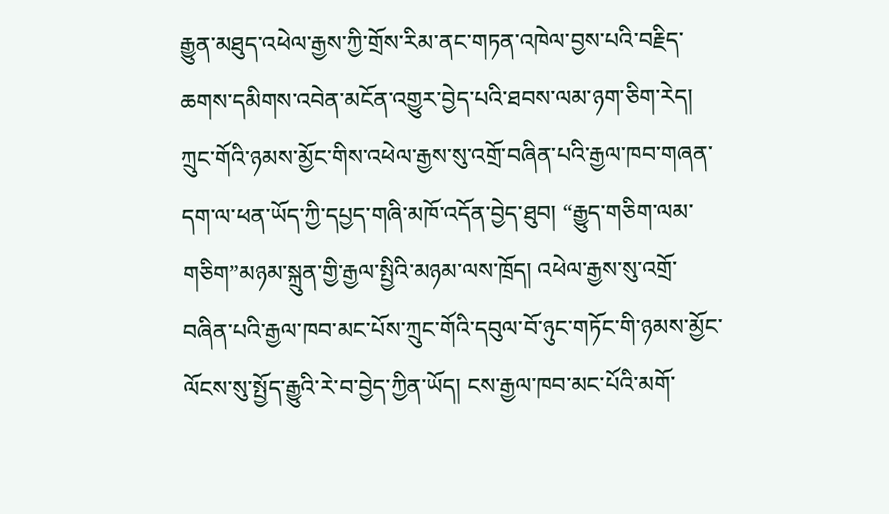རྒྱུན་མཐུད་འཕེལ་རྒྱས་ཀྱི་གྲོས་རིམ་ནང་གཏན་འཁེལ་བྱས་པའི་བརྗིད་ཆགས་དམིགས་འབེན་མངོན་འགྱུར་བྱེད་པའི་ཐབས་ལམ་ཉག་ཅིག་རེད། ཀྲུང་གོའི་ཉམས་མྱོང་གིས་འཕེལ་རྒྱས་སུ་འགྲོ་བཞིན་པའི་རྒྱལ་ཁབ་གཞན་དག་ལ་ཕན་ཡོད་ཀྱི་དཔྱད་གཞི་མཁོ་འདོན་བྱེད་ཐུབ། “རྒྱུད་གཅིག་ལམ་གཅིག”མཉམ་སྐྲུན་གྱི་རྒྱལ་སྤྱིའི་མཉམ་ལས་ཁྲོད། འཕེལ་རྒྱས་སུ་འགྲོ་བཞིན་པའི་རྒྱལ་ཁབ་མང་པོས་ཀྲུང་གོའི་དབུལ་བོ་ཉུང་གཏོང་གི་ཉམས་མྱོང་ལོངས་སུ་སྤྱོད་རྒྱུའི་རེ་བ་བྱེད་ཀྱིན་ཡོད། ངས་རྒྱལ་ཁབ་མང་པོའི་མགོ་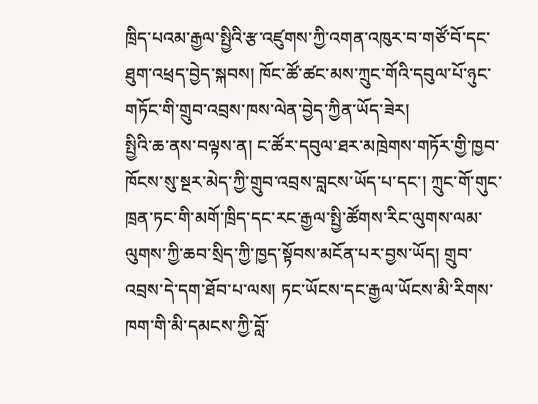ཁྲིད་པའམ་རྒྱལ་སྤྱིའི་རྩ་འཛུགས་ཀྱི་འགན་འཁུར་བ་གཙོ་བོ་དང་ཐུག་འཕྲད་བྱེད་སྐབས། ཁོང་ཚོ་ཚང་མས་ཀྲུང་གོའི་དབུལ་པོ་ཉུང་གཏོང་གི་གྲུབ་འབྲས་ཁས་ལེན་བྱེད་ཀྱིན་ཡོད་ཟེར།
སྤྱིའི་ཆ་ནས་བལྟས་ན། ང་ཚོར་དབུལ་ཐར་མཁྲེགས་གཏོར་གྱི་ཁྱབ་ཁོངས་སུ་སྔར་མེད་ཀྱི་གྲུབ་འབྲས་བླངས་ཡོད་པ་དང་། ཀྲུང་གོ་གུང་ཁྲན་ཏང་གི་མགོ་ཁྲིད་དང་རང་རྒྱལ་སྤྱི་ཚོགས་རིང་ལུགས་ལམ་ལུགས་ཀྱི་ཆབ་སྲིད་ཀྱི་ཁྱད་སྟོབས་མངོན་པར་བྱས་ཡོད། གྲུབ་འབྲས་དེ་དག་ཐོབ་པ་ལས། ཏང་ཡོངས་དང་རྒྱལ་ཡོངས་མི་རིགས་ཁག་གི་མི་དམངས་ཀྱི་བློ་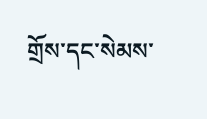གྲོས་དང་སེམས་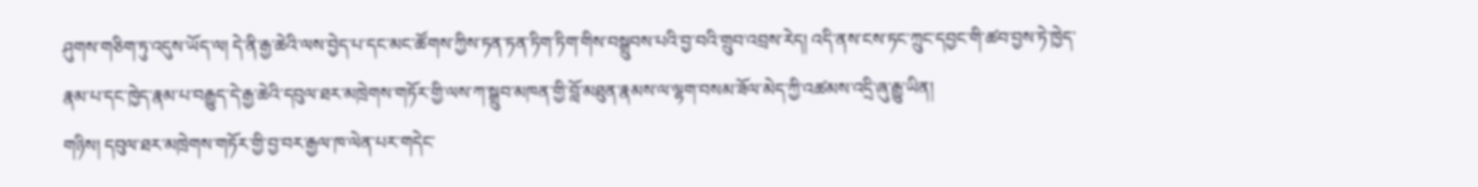ཤུགས་གཅིག་ཏུ་འདུས་ཡོད་ལ། དེ་ནི་རྒྱ་ཆེའི་ལས་བྱེད་པ་དང་མང་ཚོགས་ཀྱིས་ཏན་ཏན་ཏིག་ཏིག་གིས་བསྒྲུབས་པའི་བྱ་བའི་གྲུབ་འབྲས་རེད། འདི་ནས་ངས་ཏང་ཀྲུང་དབྱང་གི་ཚབ་བྱས་ཏེ་ཁྱེད་རྣམ་པ་དང་ཁྱེད་རྣམ་པ་བརྒྱུད་དེ་རྒྱ་ཆེའི་དབུལ་ཐར་མཁྲེགས་གཏོར་གྱི་ལས་ཀ་སྒྲུབ་མཁན་གྱི་བློ་མཐུན་རྣམས་ལ་ལྷག་བསམ་ཟོལ་མེད་ཀྱི་འཚམས་འདྲི་ཞུ་རྒྱུ་ཡིན།
གཉིས། དབུལ་ཐར་མཁྲེགས་གཏོར་གྱི་བྱ་བར་རྒྱལ་ཁ་ལེན་པར་གདེང་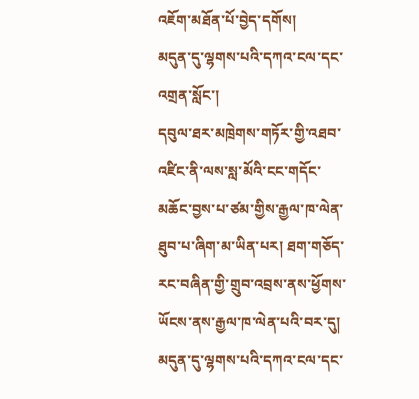འཇོག་མཐོན་པོ་བྱེད་དགོས།
མདུན་དུ་ལྷགས་པའི་དཀའ་ངལ་དང་འགྲན་སློང་།
དབུལ་ཐར་མཁྲེགས་གཏོར་གྱི་འཐབ་འཛིང་ནི་ལས་སླ་མོའི་ངང་གདོང་མཆོང་བྱས་པ་ཙམ་གྱིས་རྒྱལ་ཁ་ལེན་ཐུབ་པ་ཞིག་མ་ཡིན་པར། ཐག་གཅོད་རང་བཞིན་གྱི་གྲུབ་འབྲས་ནས་ཕྱོགས་ཡོངས་ནས་རྒྱལ་ཁ་ལེན་པའི་བར་དུ། མདུན་དུ་ལྷགས་པའི་དཀའ་ངལ་དང་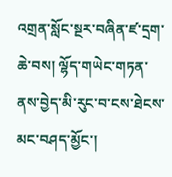འགྲན་སློང་སྔར་བཞིན་ཛ་དྲག་ཆེ་བས། ལྷོད་གཡེང་གཏན་ནས་བྱེད་མི་རུང་བ་ངས་ཐེངས་མང་བཤད་མྱོང་།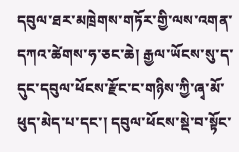དབུལ་ཐར་མཁྲེགས་གཏོར་གྱི་ལས་འགན་དཀའ་ཚེགས་ཧ་ཅང་ཆེ། རྒྱལ་ཡོངས་སུ་ད་དུང་དབུལ་ཕོངས་རྫོང་ང་གཉིས་ཀྱི་ཞྭ་མོ་ཕུད་མེད་པ་དང་། དབུལ་ཕོངས་སྡེ་བ་སྟོང་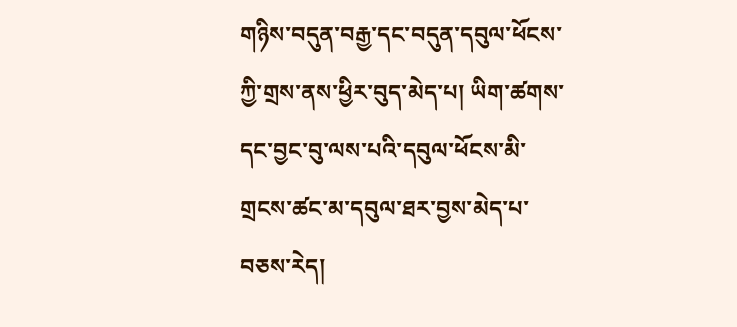གཉིས་བདུན་བརྒྱ་དང་བདུན་དབུལ་ཕོངས་ཀྱི་གྲས་ནས་ཕྱིར་བུད་མེད་པ། ཡིག་ཚགས་དང་བྱང་བུ་ལས་པའི་དབུལ་ཕོངས་མི་གྲངས་ཚང་མ་དབུལ་ཐར་བྱས་མེད་པ་བཅས་རེད།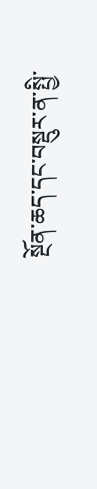སྔོན་ཆད་དང་བསྡུར་ན་སྤྱི་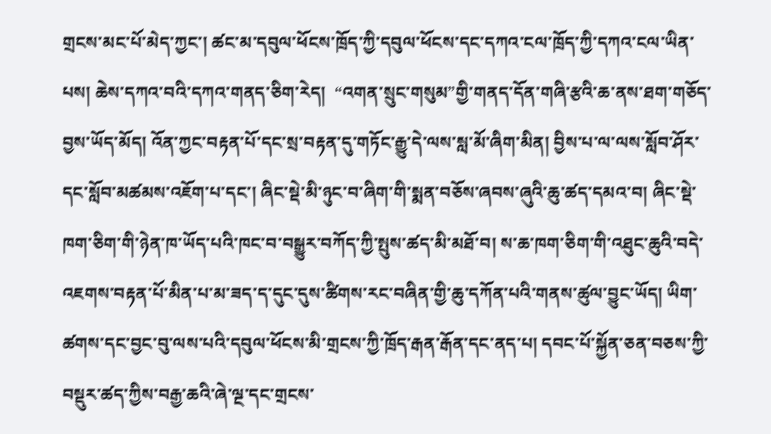གྲངས་མང་པོ་མེད་ཀྱང་། ཚང་མ་དབུལ་ཕོངས་ཁྲོད་ཀྱི་དབུལ་ཕོངས་དང་དཀའ་ངལ་ཁྲོད་ཀྱི་དཀའ་ངལ་ཡིན་པས། ཆེས་དཀའ་བའི་དཀའ་གནད་ཅིག་རེད།  “འགན་སྲུང་གསུམ”གྱི་གནད་དོན་གཞི་རྩའི་ཆ་ནས་ཐག་གཅོད་བྱས་ཡོད་མོད། འོན་ཀྱང་བརྟན་པོ་དང་སྲ་བརྟན་དུ་གཏོང་རྒྱུ་དེ་ལས་སླ་མོ་ཞིག་མིན། བྱིས་པ་ལ་ལས་སློབ་ཤོར་དང་སློབ་མཚམས་འཇོག་པ་དང་། ཞིང་སྡེ་མི་ཉུང་བ་ཞིག་གི་སྨན་བཅོས་ཞབས་ཞུའི་ཆུ་ཚད་དམའ་བ། ཞིང་སྡེ་ཁག་ཅིག་གི་ཉེན་ཁ་ཡོད་པའི་ཁང་བ་བསྒྱུར་བཀོད་ཀྱི་སྤུས་ཚད་མི་མཐོ་བ། ས་ཆ་ཁག་ཅིག་གི་འཐུང་ཆུའི་བདེ་འཇགས་བརྟན་པོ་མིན་པ་མ་ཟད་ད་དུང་དུས་ཚིགས་རང་བཞིན་གྱི་ཆུ་དཀོན་པའི་གནས་ཚུལ་བྱུང་ཡོད། ཡིག་ཚགས་དང་བྱང་བུ་ལས་པའི་དབུལ་ཕོངས་མི་གྲངས་ཀྱི་ཁྲོད་རྒན་རྒོན་དང་ནད་པ། དབང་པོ་སྐྱོན་ཅན་བཅས་ཀྱི་བསྡུར་ཚད་ཀྱིས་བརྒྱ་ཆའི་ཞེ་ལྔ་དང་གྲངས་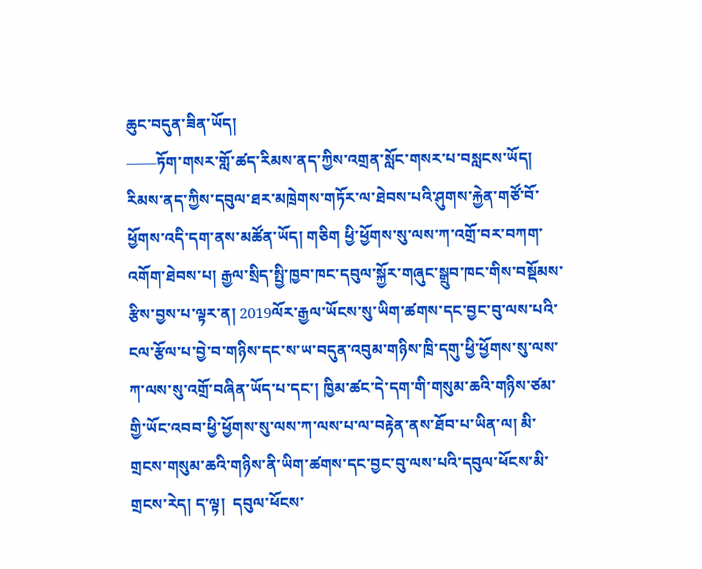ཆུང་བདུན་ཟིན་ཡོད།
——ཏོག་གསར་གློ་ཚད་རིམས་ནད་ཀྱིས་འགྲན་སློང་གསར་པ་བསླངས་ཡོད། རིམས་ནད་ཀྱིས་དབུལ་ཐར་མཁྲེགས་གཏོར་ལ་ཐེབས་པའི་ཤུགས་རྐྱེན་གཙོ་བོ་ཕྱོགས་འདི་དག་ནས་མཚོན་ཡོད། གཅིག ཕྱི་ཕྱོགས་སུ་ལས་ཀ་འགྲོ་བར་བཀག་འགོག་ཐེབས་པ། རྒྱལ་སྲིད་སྤྱི་ཁྱབ་ཁང་དབུལ་སྐྱོར་གཞུང་སྒྲུབ་ཁང་གིས་བསྡོམས་རྩིས་བྱས་པ་ལྟར་ན། 2019ལོར་རྒྱལ་ཡོངས་སུ་ཡིག་ཚགས་དང་བྱང་བུ་ལས་པའི་ངལ་རྩོལ་པ་བྱེ་བ་གཉིས་དང་ས་ཡ་བདུན་འབུམ་གཉིས་ཁྲི་དགུ་ཕྱི་ཕྱོགས་སུ་ལས་ཀ་ལས་སུ་འགྲོ་བཞིན་ཡོད་པ་དང་། ཁྱིམ་ཚང་དེ་དག་གི་གསུམ་ཆའི་གཉིས་ཙམ་གྱི་ཡོང་འབབ་ཕྱི་ཕྱོགས་སུ་ལས་ཀ་ལས་པ་ལ་བརྟེན་ནས་ཐོབ་པ་ཡིན་ལ། མི་གྲངས་གསུམ་ཆའི་གཉིས་ནི་ཡིག་ཚགས་དང་བྱང་བུ་ལས་པའི་དབུལ་ཕོངས་མི་གྲངས་རེད། ད་ལྟ།  དབུལ་ཕོངས་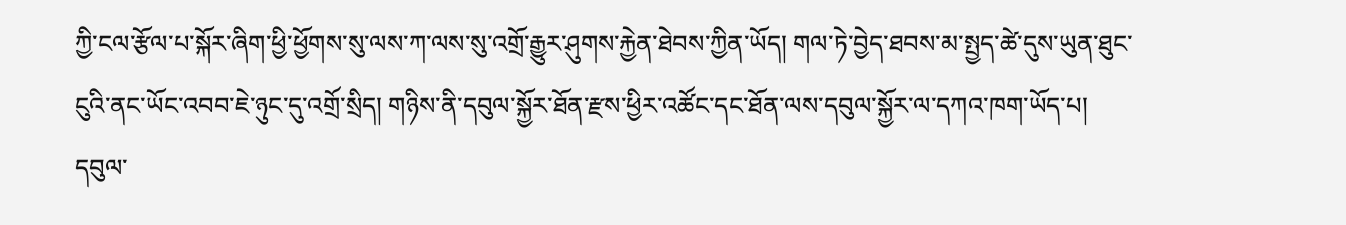ཀྱི་ངལ་རྩོལ་པ་སྐོར་ཞིག་ཕྱི་ཕྱོགས་སུ་ལས་ཀ་ལས་སུ་འགྲོ་རྒྱུར་ཤུགས་རྐྱེན་ཐེབས་ཀྱིན་ཡོད། གལ་ཏེ་བྱེད་ཐབས་མ་སྤྱད་ཚེ་དུས་ཡུན་ཐུང་ངུའི་ནང་ཡོང་འབབ་ཇེ་ཉུང་དུ་འགྲོ་སྲིད། གཉིས་ནི་དབུལ་སྐྱོར་ཐོན་རྫས་ཕྱིར་འཚོང་དང་ཐོན་ལས་དབུལ་སྐྱོར་ལ་དཀའ་ཁག་ཡོད་པ། དབུལ་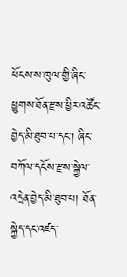ཕོངས་ས་ཁུལ་གྱི་ཞིང་ཕྱུགས་ཐོན་རྫས་ཕྱིར་འཚོང་བྱེད་མི་ཐུབ་པ་དང་། ཞིང་བཀོལ་དངོས་རྫས་སྐྱེལ་འདྲེན་བྱེད་མི་ཐུབ་པ། ཐོན་སྐྱེད་དང་འཛད་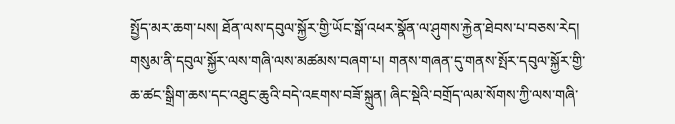སྤྱོད་མར་ཆག་པས། ཐོན་ལས་དབུལ་སྐྱོར་གྱི་ཡོང་སྒོ་འཕར་སྣོན་ལ་ཤུགས་རྐྱེན་ཐེབས་པ་བཅས་རེད། གསུམ་ནི་དབུལ་སྐྱོར་ལས་གཞི་ལས་མཚམས་བཞག་པ། གནས་གཞན་དུ་གནས་སྤོར་དབུལ་སྐྱོར་གྱི་ཆ་ཚང་སྒྲིག་ཆས་དང་འཐུང་ཆུའི་བདེ་འཇགས་བཟོ་སྐྲུན། ཞིང་སྡེའི་བགྲོད་ལམ་སོགས་ཀྱི་ལས་གཞི་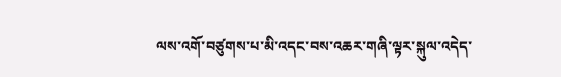ལས་འགོ་བཙུགས་པ་མི་འདང་བས་འཆར་གཞི་ལྟར་སྐུལ་འདེད་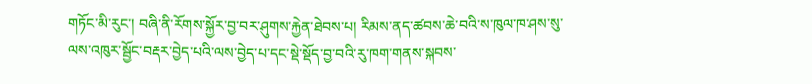གཏོང་མི་རུང་། བཞི་ནི་རོགས་སྐྱོར་བྱ་བར་ཤུགས་རྐྱེན་ཐེབས་པ། རིམས་ནད་ཚབས་ཆེ་བའི་ས་ཁུལ་ཁ་ཤས་སུ་ལས་འཁུར་སྦྱོང་བརྡར་བྱེད་པའི་ལས་བྱེད་པ་དང་སྡེ་སྡོད་བྱ་བའི་རུ་ཁག་གནས་སྐབས་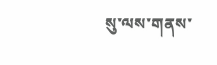སུ་ལས་གནས་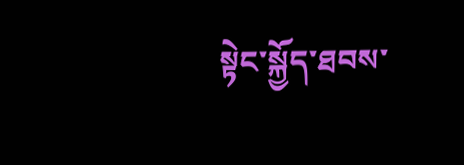སྟེང་སྐྱོད་ཐབས་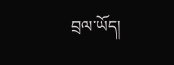བྲལ་ཡོད།